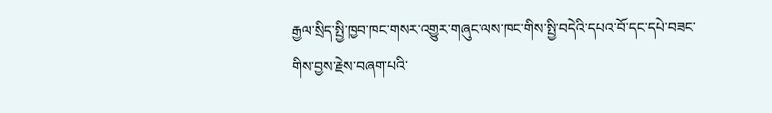རྒྱལ་སྲིད་སྤྱི་ཁྱབ་ཁང་གསར་འགྱུར་གཞུང་ལས་ཁང་གིས་སྤྱི་བདེའི་དཔའ་བོ་དང་དཔེ་བཟང་གིས་བྱས་རྗེས་བཞག་པའི་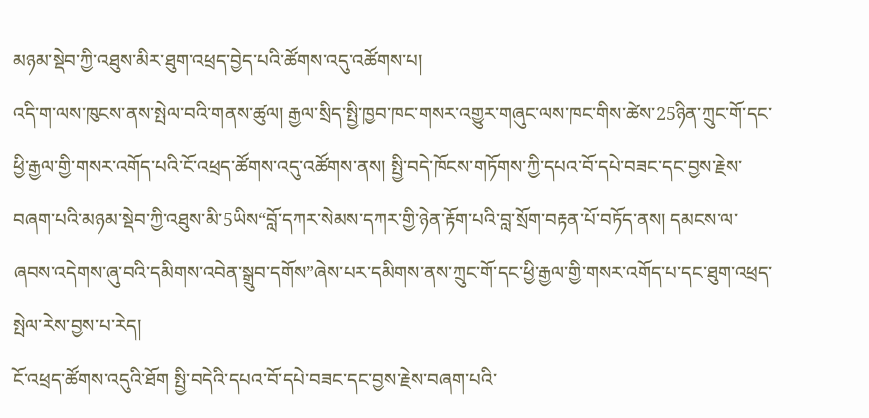མཉམ་སྡེབ་ཀྱི་འཐུས་མིར་ཐུག་འཕྲད་བྱེད་པའི་ཚོགས་འདུ་འཚོགས་པ།
འདི་ག་ལས་ཁུངས་ནས་སྤེལ་བའི་གནས་ཚུལ། རྒྱལ་སྲིད་སྤྱི་ཁྱབ་ཁང་གསར་འགྱུར་གཞུང་ལས་ཁང་གིས་ཚེས་25ཉིན་ཀྲུང་གོ་དང་ཕྱི་རྒྱལ་གྱི་གསར་འགོད་པའི་ངོ་འཕྲད་ཚོགས་འདུ་འཚོགས་ནས། སྤྱི་བདེ་ཁོངས་གཏོགས་ཀྱི་དཔའ་བོ་དཔེ་བཟང་དང་བྱས་རྗེས་བཞག་པའི་མཉམ་སྡེབ་ཀྱི་འཐུས་མི་5ཡིས“བློ་དཀར་སེམས་དཀར་གྱི་ཉེན་རྟོག་པའི་བླ་སྲོག་བརྟན་པོ་བཏོད་ནས། དམངས་ལ་ཞབས་འདེགས་ཞུ་བའི་དམིགས་འབེན་སྒྲུབ་དགོས”ཞེས་པར་དམིགས་ནས་ཀྲུང་གོ་དང་ཕྱི་རྒྱལ་གྱི་གསར་འགོད་པ་དང་ཐུག་འཕྲད་སྤེལ་རེས་བྱས་པ་རེད།
ངོ་འཕྲད་ཚོགས་འདུའི་ཐོག སྤྱི་བདེའི་དཔའ་བོ་དཔེ་བཟང་དང་བྱས་རྗེས་བཞག་པའི་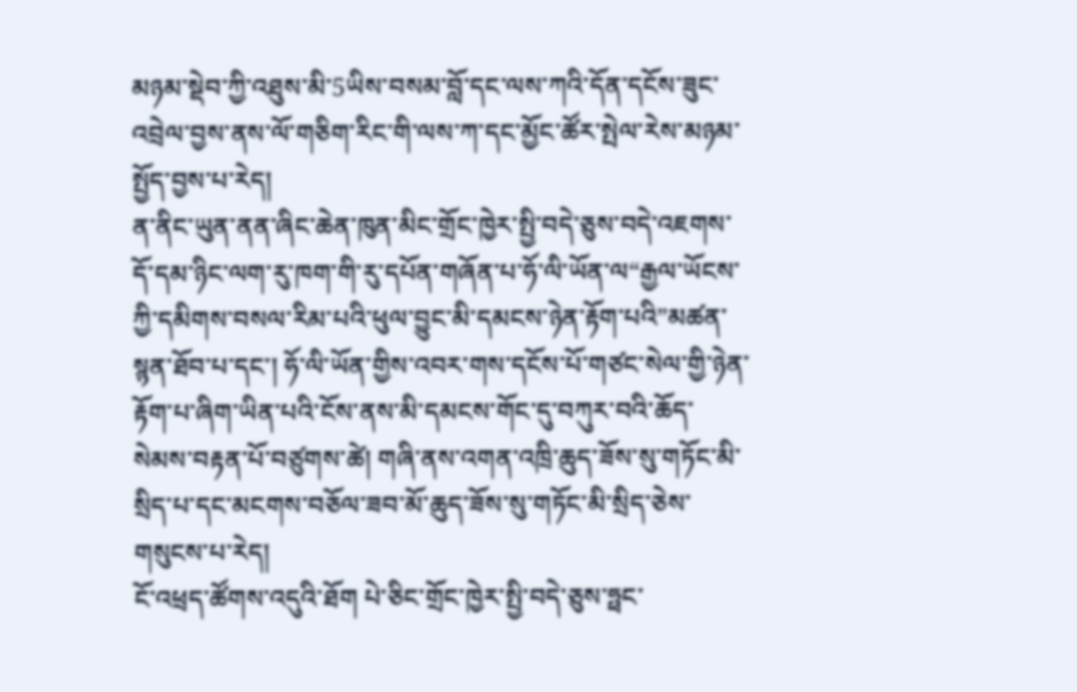མཉམ་སྡེབ་ཀྱི་འཐུས་མི་5ཡིས་བསམ་བློ་དང་ལས་ཀའི་དོན་དངོས་ཟུང་འབྲེལ་བྱས་ནས་ལོ་གཅིག་རིང་གི་ལས་ཀ་དང་མྱོང་ཚོར་སྤེལ་རེས་མཉམ་སྤྱོད་བྱས་པ་རེད།
ན་ནིང་ཡུན་ནན་ཞིང་ཆེན་ཁུན་མིང་གྲོང་ཁྱེར་སྤྱི་བདེ་ཅུས་བདེ་འཇགས་དོ་དམ་ཉིང་ལག་རུ་ཁག་གི་རུ་དཔོན་གཞོན་པ་ཧོ་ལི་ཡོན་ལ“རྒྱལ་ཡོངས་ཀྱི་དམིགས་བསལ་རིམ་པའི་ཕུལ་བྱུང་མི་དམངས་ཉེན་རྟོག་པའི”མཚན་སྙན་ཐོབ་པ་དང་། ཧོ་ལི་ཡོན་གྱིས་འབར་གས་དངོས་པོ་གཙང་སེལ་གྱི་ཉེན་རྟོག་པ་ཞིག་ཡིན་པའི་ངོས་ནས་མི་དམངས་གོང་དུ་བཀུར་བའི་ཆོད་སེམས་བརྟན་པོ་བཙུགས་ཚེ། གཞི་ནས་འགན་འཁྲི་ཆུད་ཟོས་སུ་གཏོང་མི་སྲིད་པ་དང་མངགས་བཅོལ་ཟབ་མོ་ཆུད་ཟོས་སུ་གཏོང་མི་སྲིད་ཅེས་གསུངས་པ་རེད།
ངོ་འཕྲད་ཚོགས་འདུའི་ཐོག པེ་ཅིང་གྲོང་ཁྱེར་སྤྱི་བདེ་ཅུས་ཧྥང་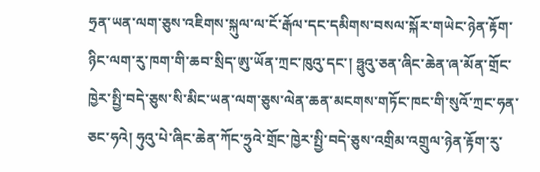ཧྲན་ཡན་ལག་ཅུས་འཇིགས་སྐུལ་ལ་ངོ་རྒོལ་དང་དམིགས་བསལ་སྐོར་གཡེང་ཉེན་རྟོག་ཉིང་ལག་རུ་ཁག་གི་ཆབ་སྲིད་ཨུ་ཡོན་ཀྲང་ཁུའུ་དང་། ཧྥུའུ་ཅན་ཞིང་ཆེན་ཞ་མོན་གྲོང་ཁྱེར་སྤྱི་བདེ་ཅུས་སི་མིང་ཡན་ལག་ཅུས་ལེན་ཆན་མངགས་གཏོང་ཁང་གི་སུའོ་ཀྲང་ཧན་ཅང་ཧའེ། ཧུའུ་པེ་ཞིང་ཆེན་ཀོང་ཧྲུའེ་གྲོང་ཁྱེར་སྤྱི་བདེ་ཅུས་འགྲིམ་འགྲུལ་ཉེན་རྟོག་རུ་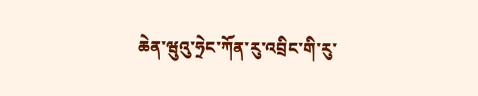ཆེན་ཝུའུ་ཧྲེང་ཀོན་རུ་འབྲིང་གི་རུ་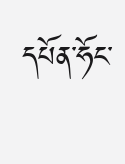དཔོན་ཧོང་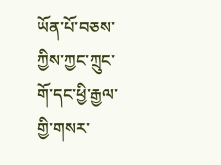ཡོན་པོ་བཅས་ཀྱིས་ཀྱང་ཀྲུང་གོ་དང་ཕྱི་རྒྱལ་གྱི་གསར་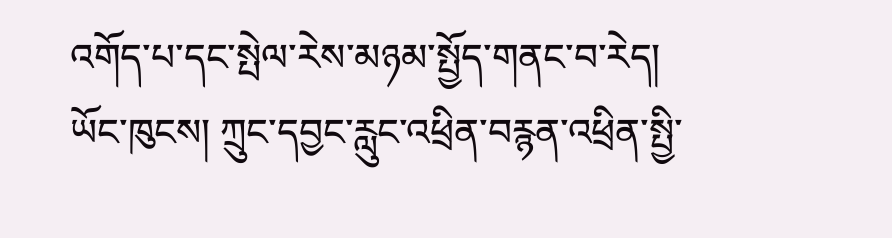འགོད་པ་དང་སྤེལ་རེས་མཉམ་སྤྱོད་གནང་བ་རེད།
ཡོང་ཁུངས། ཀྲུང་དབྱང་རླུང་འཕྲིན་བརྙན་འཕྲིན་སྤྱི་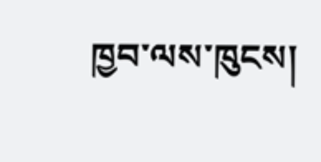ཁྱབ་ལས་ཁུངས།